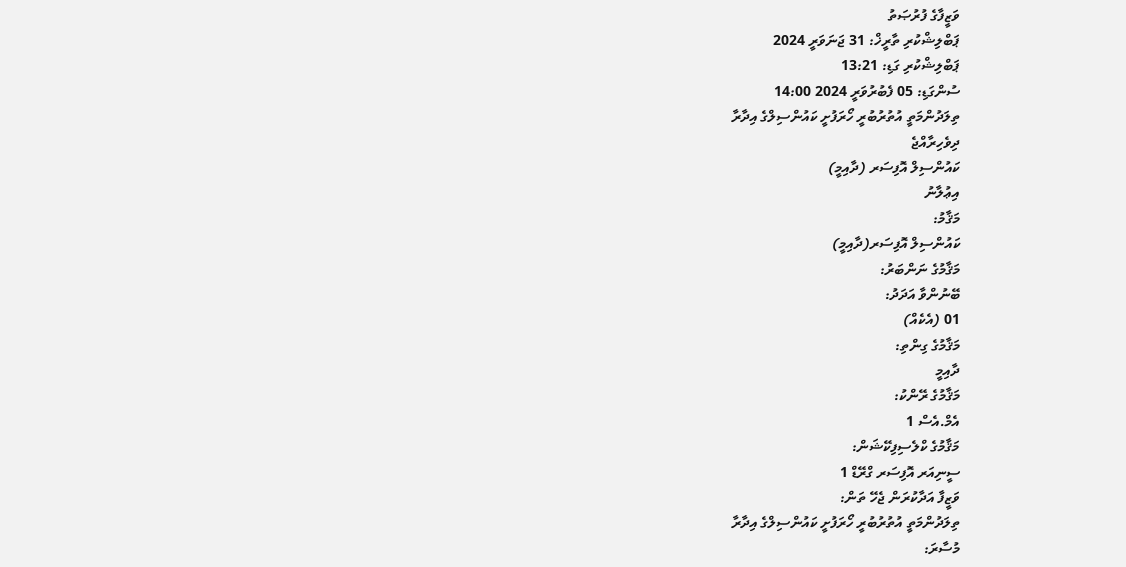ވަޒީފާގެ ފުރުޞަތު
ޕަބްލިޝްކުރި ތާރީޚް: 31 ޖަނަވަރީ 2024
ޕަބްލިޝްކުރި ގަޑި: 13:21
ސުންގަޑި: 05 ފެބުރުވަރީ 2024 14:00
ތިލަދުންމަތީ އުތުރުބުރީ ހޯރަފުށީ ކައުންސިލްގެ އިދާރާ
ދިވެހިރާއްޖެ
ކައުންސިލް އޮފިސަރ (ދާއިމީ)
އިޢުލާނު
މަޤާމު:
ކައުންސިލް އޮފިސަރ(ދާއިމީ)
މަޤާމުގެ ނަންބަރު:
ބޭނުންވާ އަދަދު:
01 (އެކެއް)
މަޤާމުގެ ގިންތި:
ދާއިމީ
މަޤާމުގެ ރޭންކު:
އެމް.އެސް 1
މަޤާމުގެ ކްލެސިފިކޭޝަން:
ސީނިއަރ އޮފިސަރ ގްރޭޑް 1
ވަޒީފާ އަދާކުރަން ޖެހޭ ތަން:
ތިލަދުންމަތީ އުތުރުބުރީ ހޯރަފުށީ ކައުންސިލްގެ އިދާރާ
މުސާރަ: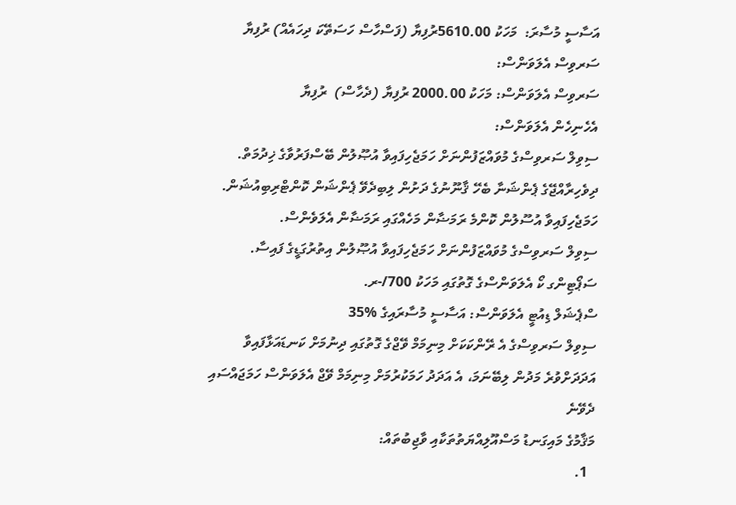އަސާސީ މުސާރަ:  މަހަކު 5610.00ރުފިޔާ (ފަސްހާސް ހަސަތޭކަ ދިހައެއް) ރުފިޔާ
ސަރވިސް އެލަވަންސް:
ސަރވިސް އެލަވަންސް: މަހަކު 2000.00 ރުފިޔާ (ދެހާސް)  ރުފިޔާ
އެހެނިހެން އެލަވަންސް:
ސިވިލް ސަރވިސްގެ މުވައްޒަފުންނަށް ހަމަޖެހިފައިވާ އުޞޫލުން ބޭސްފަރުވާގެ ޚިދުމަތް.
ދިވެހިރާއްޖޭގެ ޕެންޝަނާ ބެހޭ ޤާނޫނުގެ ދަށުން ލިބިދެވޭ ޕެންޝަން ކޮންޓްރިބިއުޝަން.
ހަމަޖެހިފައިވާ އުސޫލުން ކޮންމެ ރަމަޟާން މަހެއްގައި ރަމަޟާން އެލަވެންސް.
ސިވިލް ސަރވިސްގެ މުވައްޒަފުންނަށް ހަމަޖެހިފައިވާ އުޞޫލުން އިތުރުގަޑީގެ ފައިސާ.
ސަޕޯޓިންގ ކޯ އެލަވަންސްގެ ގޮތުގައި މަހަކު 700/-ރ.
ސްޕެޝަލް ޑިއުޓީ އެލަވަންސް: އަސާސީ މުސާރައިގެ %35
ސިވިލް ސަރވިސްގެ އެ ރޭންކަކަށް މިނިމަމް ވޭޖްގެ ގޮތުގައި ދިނުމަށް ކަނޑައަޅާފައިވާ އަދަދަށްވުރެ މަދުން ލިބޭނަމަ، އެ އަދަދު ހަމަކުރުމަށް މިނިމަމް ވޭޖް އެލަވަންސް ހަމަޖައްސައި ދެވޭނެ
މަޤާމުގެ މައިގަނޑު މަސްއޫލިއްޔަތުތަކާއި ވާޖިބުތައް:
  1.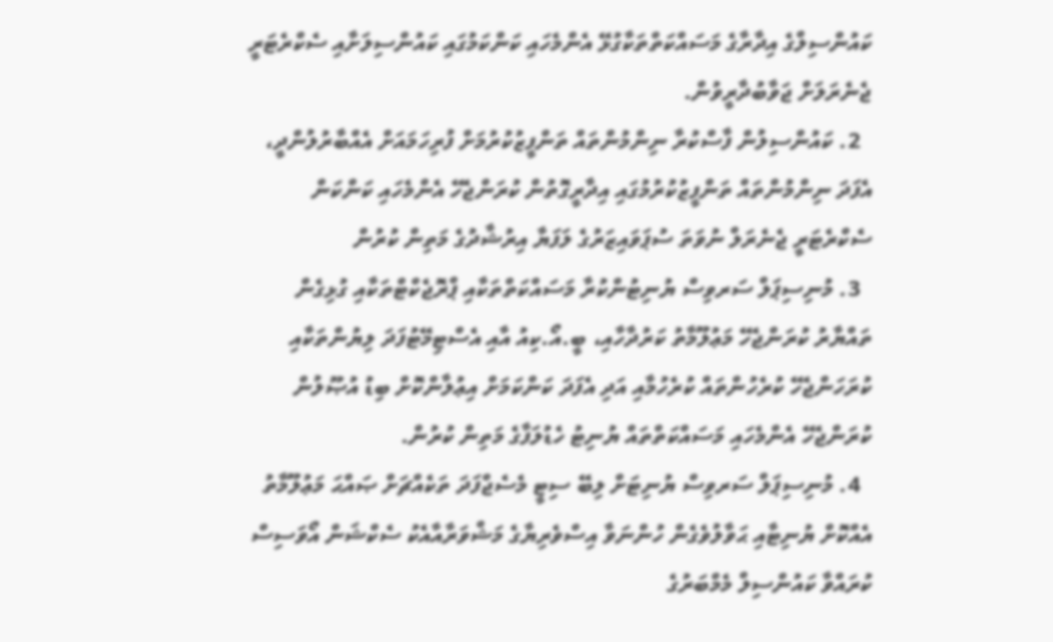ކައުންސިލްގެ އިދާރާގެ މަސައްކަތްތަކާގުޅޭ އެންމެހައި ކަންކަމުގައި ކައުންސިލަށާއި ސެކްރެޓަރީ ޖެނެރަލަށް ޖަވާބުދާރީވުން.
  2. ކައުންސިލުން ފާސްކުރާ ނިންމުންތައް ތަންފީޒުކުރުމަށް ފުރިހަމައަށް އެއްބާރުލުންދީ، އެފަދަ ނިންމުންތައް ތަންފީޒުކުރުމުގައި އިދާރީގޮތުން ކުރަންޖެހޭ އެންމެހައި ކަންކަން ސެކްރެޓަރީ ޖެނެރަލް ނުވަތަ ސުޕަވައިޒަރުގެ ލަފަޔާ އިރުޝާދުގެ މަތިން ކުރުން
  3. މުނިސިޕަލް ސަރވިސް ޔުނިޓުންކުރާ މަސައްކަތްތަކާއި ޕްރޮޖެކްޓްތަކާއި ގުޅިގެން ތައްޔާރު ކުރަންޖެހޭ މަޢުލޫމާތު ކަރުދާހާއި، ބީ.އޯ.ކިއު އާއި އެސްޓިމޭޓުފަދަ ލިޔުންތަކާއި ކުރަހަންޖެހޭ ކުރެހުންތައް ކުރެހުމާއި އަދި އެފަދަ ކަންކަމަށް އިޢުލާންކޮށް ބިޑު އުޞޫލުން ކުރަންޖެހޭ އެންމެހައި މަސައްކަތްތައް ޔުނިޓު ހެޑުލަފާގެ މަތިން ކުރުން.
  4. މުނިސިޕަލް ސަރވިސް ޔުނިޓަށް ލިބޭ ސިޓީ މެސެޖްފަދަ ތަކެއްޗަށް ޞައްޙަ މަޢުލޫމާތު އެއްކޮށް ޔުނިޓާއި ޙަވާލުވެގެން ހުންނަވާ އިސްވެރިޔާގެ މަޝްވަރާއާއެކު ސެކްޝަން އޯވަސިސް ކުރައްވާ ކައުންސިލް މެމްބަރުގެ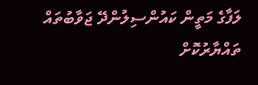ލަފާގެ މަތީން ކައުންސިލުންދޭ ޖަވާބުތައް ތައްޔާރުކޮށް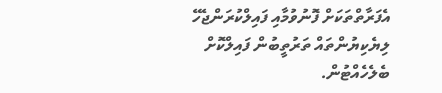އެފަރާތްތަކަށް ފޮނުވުމާއި ފައިލްކުރަންޖެހޭ ލިޔެކިޔުންތައް ތަރުތީބުން ފައިލްކޮށް ބެލެހެއްޓުން.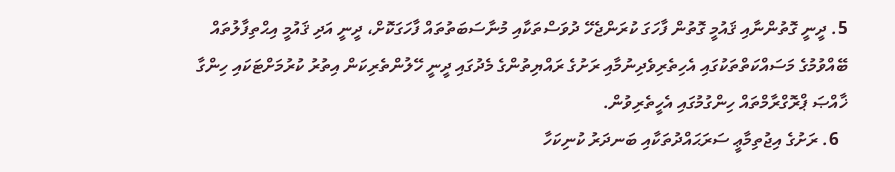5. ދީނީ ގޮތުންނާއި ޤައުމީ ގޮތުން ފާހަގަ ކުރަންޖެހޭ ދުވަސްތަކާއި މުނާސަބަތުތައް ފާހަގަކޮށް، ދީނީ އަދި ޤައުމީ އިޙްތިފާލުތައް ބޭއްވުމުގެ މަސައްކަތްތަކުގައި އެހިތެރިވެދިނުމާއި ރަށުގެ ރައްޔިތުންގެ މެދުގައި ދީނީ ހޭލުންތެރިކަން އިތުރު ކުރުމަށްޓަކައި ހިންގާ ޚާއްޞަ ޕްރޮގްރާމްތައް ހިންގުމުގައި އެހީތެރިވުން.
  6. ރަށުގެ އިޖުތިމާޢީ ސަރަޙައްދުތަކާއި ބަނދަރު ކުނިކަހާ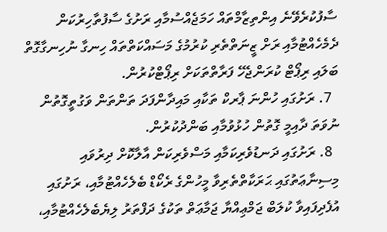ސާފުކުރެވޭނެ އިންތިޒާމްތައް ހަމަޖެއްސުމާއި ރަށުގެ ސާފުތާހިރުކަން ދެމެހެއްޓުމާއި ރަށް ޒީނަތްތެރި ކުރުމުގެ މަސައްކަތްތައް ހިނގާ ނުހިނގާގޮތް ބަލައި ރިޕޯޓް ކުރަންޖެހޭ ފަރާތްތަކަށް ރިޕޯޓްކުރުން.
  7. ރަށުގައި ހުންނަ ޕާރކް ތަކާއި މައިދާންފަދަ ތަންތަން ވަގުތީގޮތުން ނުވަތަ ދާއިމީ ގޮތުން ހުޅުވުމާއި ބަންދުކުރުން.
  8. ރަށުގައި ދަނޑުވެރިކަމާއި މަސްވެރިކަން އާލާކޮށް ދިރުވައި މިސިނާޢަތުގައި ޙަރަކާތްތެރިވާ މީހުންގެ ރެކޯޑް ބެލެހެއްޓުމާއި، ރަށުގައި އުފެދިފައިވާ ކުލަބް ޖަމްޢިއްޔާ ޖަމާޢަތް ތަކުގެ ދަފްތަރު ލިޔެބެލެހެއްޓުމާއި،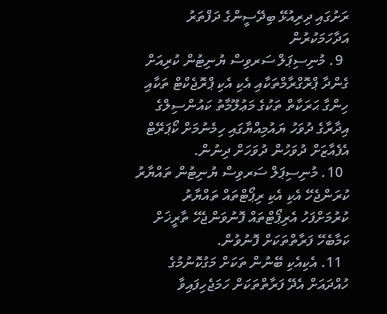ރަށުގައި ދިރިއުޅޭ ބިދޭސީންގެ ދަފްތަރު އަދާހަމަކުރުން
  9. މުނިސިޕަލް ސަރވިސް ޔުނިޓުން ކުރިއަށް ގެންދާ ޕްރޮގްރާމްތަކާއި އެކި އެކި ޕްރޮޖެކްޓް ތަކާއި ހިންގާ ޙަރަކާތް ތަކުގެ މަޢުލޫމާތު ކައުންސިލްގެ އިދާރާގެ ދުވަހު ޔައުމިއްޔާގައި ހިމެނުމަށް ކޯޕަރޭޓް އެފެއާޒަށް ދުވަހުން ދުވަހަށް ދިނުން.
  10. މުނިސިޕަލް ސަރވިސް ޔުނިޓުން ތައްޔާރު ކުރަންޖެހޭ އެކި އެކި ރިޕޯޓްތައް ތައްޔާރު ކުރުމަށްފަހު އެރިޕޯޓްތައް ފޮނުވަންޖެހޭ ތާރީޚަށް ކަމާބެހޭ ފަރާތްތަކަށް ފޮނުވުން.
  11. އެކިއެކި ބޭނުން ތަކަށް މަގުކޮނުމުގެ ހުއްދައަށް އެދޭ ފަރާތްތަކަށް ހަމަޖެހިފައިވާ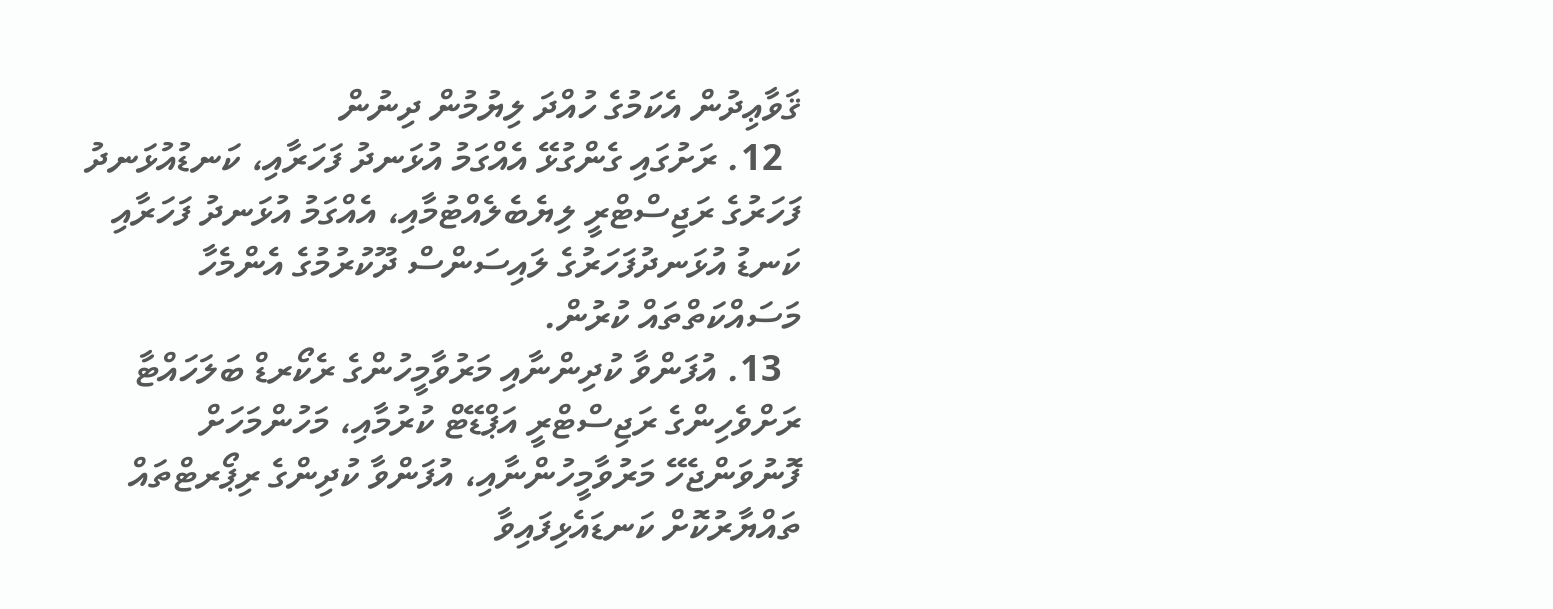ޤަވާޢިދުން އެކަމުގެ ހުއްދަ ލިޔުމުން ދިނުން
  12. ރަށުގައި ގެންގުޅޭ އެއްގަމު އުޅަނދު ފަހަރާއި، ކަނޑުއުޅަނދު ފަހަރުގެ ރަޖިސްޓްރީ ލިޔެބެލެއްޓުމާއި، އެއްގަމު އުޅަނދު ފަހަރާއި ކަނޑު އުޅަނދުފަހަރުގެ ލައިސަންސް ދޫކުރުމުގެ އެންމެހާ މަސައްކަތްތައް ކުރުން.
  13. އުފަންވާ ކުދިންނާއި މަރުވާމީހުންގެ ރެކޯރޑް ބަލަހައްޓާ ރަށްވެހިންގެ ރަޖިސްޓްރީ އަޕްޑޭޓް ކުރުމާއި، މަހުންމަހަށް ފޮނުވަންޖެހޭ މަރުވާމީހުންނާއި، އުފަންވާ ކުދިންގެ ރިޕޯރޓްތައް ތައްޔާރުކޮށް ކަނޑައެޅިފައިވާ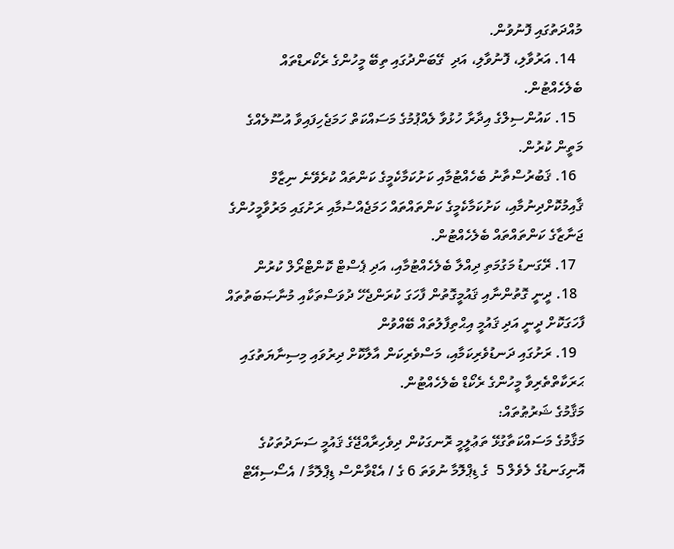މުއްދަތުގައި ފޮނުވުން.
  14. އަރުވާލި، ފޮނުވާލި، އަދި  ގޭބަންދުގައި ތިބޭ މީހުންގެ ރެކޯރޑްތައް ބެލެހެއްޓުން.
  15. ކައުންސިލްގެ އިދާރާ ހުޅުވާ ލެއްޕުމުގެ މަސައްކަތް ހަމަޖެހިފައިވާ އުސޫލެއްގެ މަތީން ކުރުން.
  16. ޤަބުރުސްތާނު ބެހެއްޓުމާއި ކަށުކަމާކެމީގެ ކަންތައް ކުރެވޭނެ ނިޒާމް ޤާއިމުކޮށްދިނުމާއި، ކަށުކަމާކެމީގެ ކަންތައްތައް ހަމަޖެއްސުމާއި ރަށުގައި މަރުވާމީހުންގެ ޖަނާޒާގެ ކަންތައްތައް ބެލެހެއްޓުން.
  17. ރޭގަނޑު މަގުމަތި ދިއްލާ ބެލެހެއްޓުމާއި، އަދި ޕެސްޓް ކޮންޓްރޯލް ކުރުން
  18. ދީނީ ގޮތުންނާއި ޤައުމީގޮތުން ފާހަގަ ކުރަންޖެހޭ ދުވަސްތަކާއި މުނާޞަބަތުތައް ފާހަގަކޮށް ދީނީ އަދި ޤައުމީ އިޙްތިފާލުތައް ބޭއްވުން
  19. ރަށުގައި ދަނޑުވެރިކަމާއި، މަސްވެރިކަން އާލާކޮށް ދިރުވައި މިސިނާޔަތުގައި ޙަރަކާތްތެރިވާ މީހުންގެ ރެކޯޑް ބެލެހެއްޓުން.
މަޤާމުގެ ޝަރުޠުތައް:
މަޤާމުގެ މަސައްކަތާގުޅޭ ތަޢުލީމީ ރޮނގަކުން ދިވެހިރާއްޖޭގެ ޤައުމީ ސަނަދުތަކުގެ އޮނިގަނޑުގެ ލެވެލް 5  ގެ ޑިޕްލޮމާ ނުވަތަ 6 ގެ / އެޑްވާންސް ޑިޕްލޮމާ / އެސޯސިއޭޓް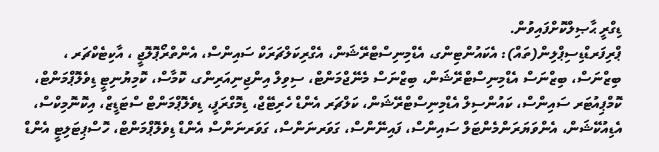ޑިގްރީ ޙާޞިލްކޮށްފައިވުން.
ޕްރިފަރޑްޑިސިޕްލިން(ތައް): އެކައުންޓިންގ، އެޑްމިނިސްޓްރޭޝަން، އެގްރިކަލްޗަރަކް ސައިންސް، އެންތްރޯޕޮލޮޖީ ، އާކިޓެކްޗަރ ، ބިޒްނަސް، ބިޒްނަސް އެޑްމިނިސްޓްރޭޝަން، ބިޒްނަސް މެނޭޖްމަންޓް، ސިވިލް އިންޖިނިއަރިންގ، ކޮމާސް، ކޮމިޔުނިޓީ ޑިވެލޮޕްމަންޓް، ކޮމްޕިއުޓަރ ސައިންސް، ކައުންސިލް އެޑްމިނިސްޓްރޭޝަން، ކަލްޗަރ އެންޑް ހެރިޓޭޖް، ޑިމޮގްރަފީ، ޑިވެލޮޕްމަންޓް ސްޓަޑީޒް، އިކޮނޮމިކްސް، އެޑިއުކޭޝަން، އެންވަޔަރަންމެންޓަލް ސައިންސް، ފައިނޭންސް، ގަވަރނަންސް، ގަވަރނަންސް އެންޑް ޑިވެލޮޕްމަންޓް، ހޮސްޕިޓަލިޓީ އެންޑް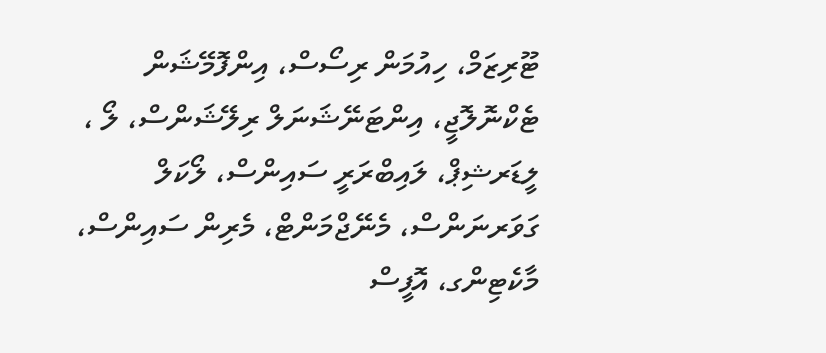ޓޫރިޒަމް، ހިއުމަން ރިސޯސް، އިންފޮމޭޝަން ޓެކްނޮލޮޖީ، އިންޓަނޭޝަނަލް ރިލޭޝަންސް، ލޯ ، ލީޑަރޝިޕް، ލައިބްރަރީ ސައިންސް، ލޯކަލް ގަވަރނަންސް، މެނޭޖްމަންޓް، މެރިން ސައިންސް، މާކެޓިންގ، އޮފީސް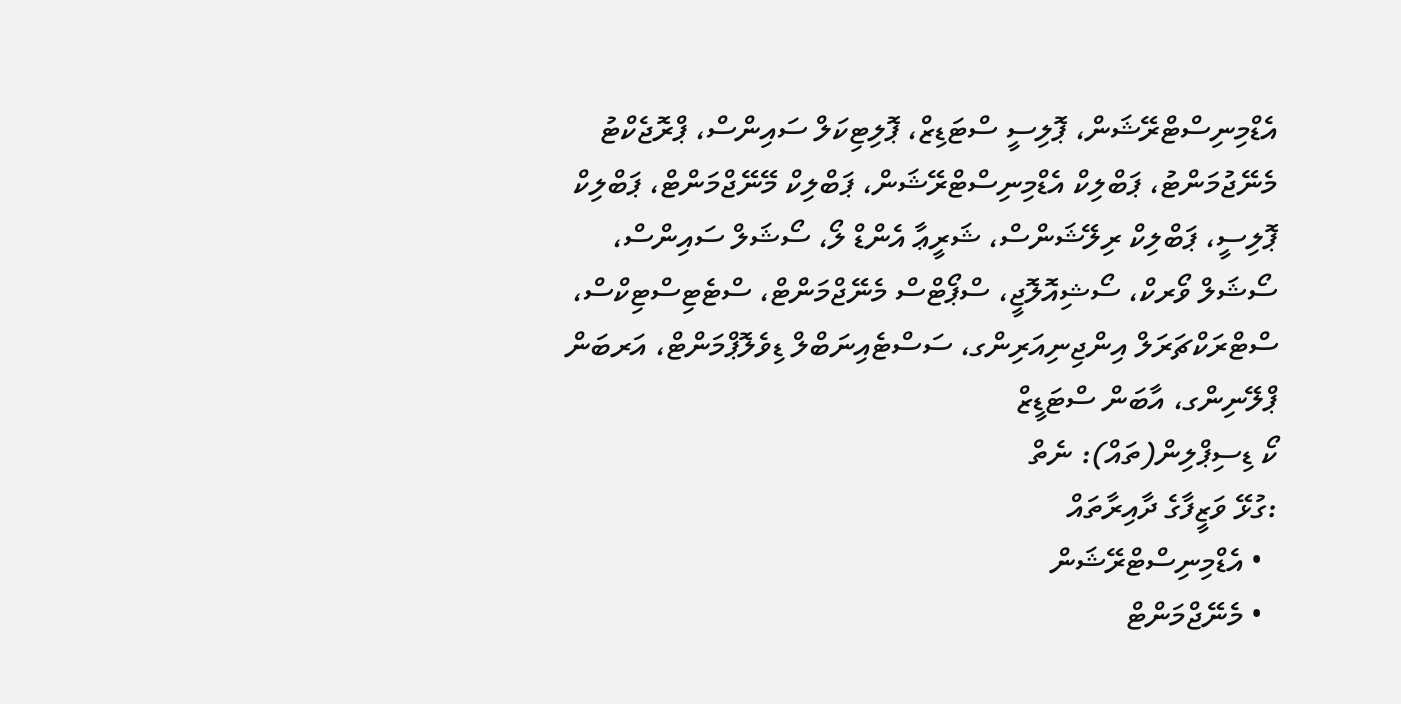އެޑްމިނިސްޓްރޭޝަން، ޕޮލިސީ ސްޓަޑިޒް، ޕޮލިޓިކަލް ސައިންސް، ޕްރޮޖެކްޓު މެނޭޖުމަންޓު، ޕަބްލިކް އެޑްމިނިސްޓްރޭޝަން، ޕަބްލިކް މޭނޭޖްމަންޓް، ޕަބްލިކް ޕޮލިސީ، ޕަބްލިކް ރިލޭޝަންސް، ޝަރީޢާ އެންޑް ލޯ، ސޯޝަލް ސައިންސް، ސޯޝަލް ވޯރކް، ސޯޝިއޮލޮޖީ، ސްޕޯޓްސް މެނޭޖްމަންޓް، ސްޓެޓިސްޓިކްސް، ސްޓްރަކްޗަރަލް އިންޖިނިއަރިންގ، ސަސްޓެއިނަބްލް ޑިވެލޮޕްމަންޓް، އަރބަން ޕްލޭނިންގ، އާބަން ސްޓަޑީޒް
ކޯ ޑިސިޕްލިން(ތައް): ނެތް
:ގުޅޭ ވަޒީފާގެ ދާއިރާތައް
  • އެޑްމިނިސްޓްރޭޝަން
  • މެނޭޖްމަންޓް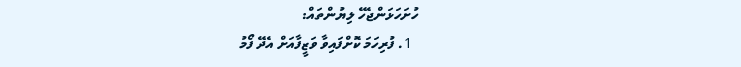ހުށަހަޅަންޖެހޭ ލިޔުންތައް:
  1. ފުރިހަމަ ކޮށްފައިވާ ވަޒީފާއަށް އެދޭ ފޯމު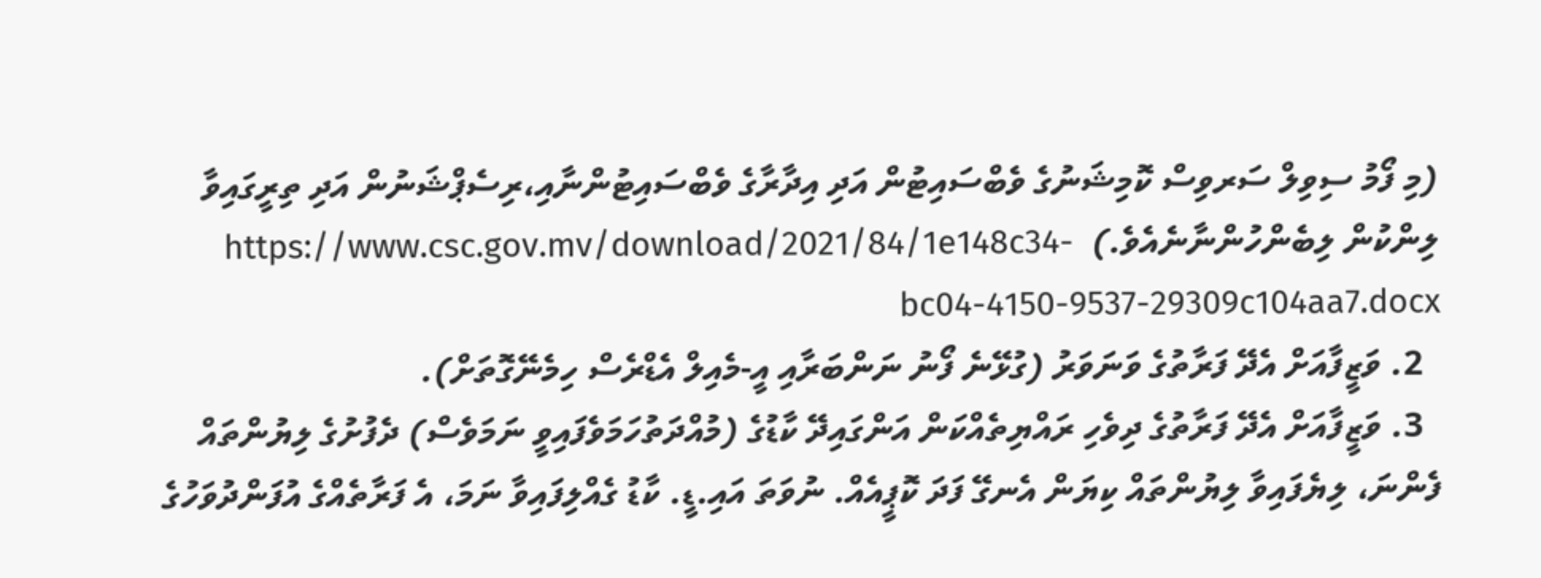(މި ފޯމު ސިވިލް ސަރވިސް ކޮމިޝަނުގެ ވެބްސައިޓުން އަދި އިދާރާގެ ވެބްސައިޓުންނާއި،ރިސެޕްޝަނުން އަދި ތިރީގައިވާ ލިންކުން ލިބެންހުންނާނެއެވެ.)  https://www.csc.gov.mv/download/2021/84/1e148c34-bc04-4150-9537-29309c104aa7.docx
  2. ވަޒީފާއަށް އެދޭ ފަރާތުގެ ވަނަވަރު (ގުޅޭނެ ފޯނު ނަންބަރާއި އީ-މެއިލް އެޑްރެސް ހިމެނޭގޮތަށް).
  3. ވަޒީފާއަށް އެދޭ ފަރާތުގެ ދިވެހި ރައްޔިތެއްކަން އަންގައިދޭ ކާޑުގެ (މުއްދަތުހަމަވެފައިވީ ނަމަވެސް) ދެފުށުގެ ލިޔުންތައް ފެންނަ، ލިޔެފައިވާ ލިޔުންތައް ކިޔަން އެނގޭ ފަދަ ކޮޕީއެއް. ނުވަތަ އައި.ޑީ. ކާޑު ގެއްލިފައިވާ ނަމަ، އެ ފަރާތެއްގެ އުފަންދުވަހުގެ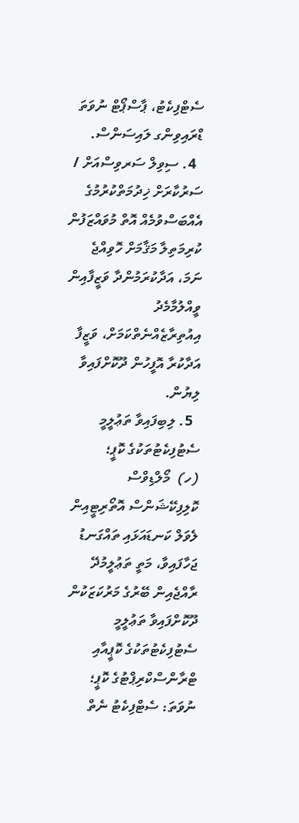ސެޓްފިކެޓު، ޕާސްޕޯޓް ނުވަތަ ޑްރައިވިންގ ލައިސަންސް.
  4. ސިވިލް ސަރވިސްއަށް / ސަރުކާރަށް ޚިދުމަތްކުރުމުގެ އެއްބަސްވުމެއް އޮތް މުވައްޒަފުން ކުރިމަތިލާ މަޤާމަށް ހޮވިއްޖެ ނަމަ، އަދާކުރަމުންދާ ވަޒީފާއިން ވީއްލުމާމެދު އިއުތިރާޒެއްނެތްކަމަށް، ވަޒީފާ އަދާކުރާ އޮފީހުން ދޫކޮށްފައިވާ ލިޔުން.
  5. ލިބިފައިވާ ތަޢުލީމީ ސެޓުފިކެޓުތަކުގެ ކޮޕީ؛
(ހ)  މޯލްޑިވްސް ކޮލިފިކޭޝަންސް އޮތޯރިޓީއިން ލެވަލް ކަނޑައަޅައި ތައްގަނޑު ޖަހާފައިވާ، މަތީ ތަޢުލީމުދޭ ރާއްޖެއިން ބޭރުގެ މަރުކަޒަކުން ދޫކޮށްފައިވާ ތަޢުލީމީ ސެޓުފިކެޓުތަކުގެ ކޮޕީއާއި ޓްރާންސްކްރިޕްޓުގެ ކޮޕީ؛ ނުވަތަ: ސެޓްފިކެޓު ނެތް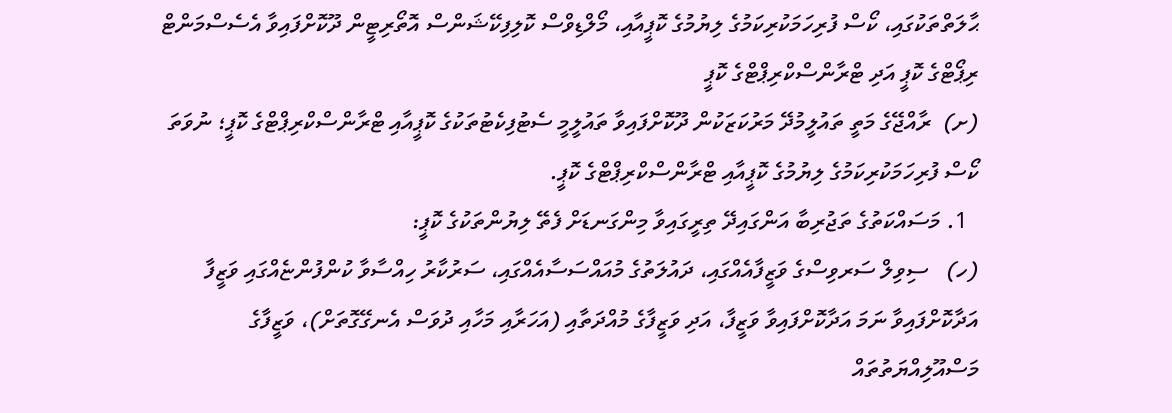ޙާލަތްތަކުގައި، ކޯސް ފުރިހަމަކުރިކަމުގެ ލިޔުމުގެ ކޮޕީއާއި، މޯލްޑިވްސް ކޮލިފިކޭޝަންސް އޮތޯރިޓީން ދޫކޮށްފައިވާ އެސެސްމަންޓް ރިޕޯޓްގެ ކޮޕީ އަދި ޓްރާންސްކްރިޕްޓްގެ ކޮޕީ
(ށ)  ރާއްޖޭގެ މަތީ ތައުލީމުދޭ މަރުކަޒަކުން ދޫކޮށްފައިވާ ތައުލީމީ ސެޓުފިކެޓުތަކުގެ ކޮޕީއާއި ޓްރާންސްކްރިޕްޓްގެ ކޮޕީ؛ ނުވަތަ ކޯސް ފުރިހަމަކުރިކަމުގެ ލިޔުމުގެ ކޮޕީއާއި ޓްރާންސްކްރިޕްޓްގެ ކޮޕީ.
  1. މަސައްކަތުގެ ތަޖުރިބާ އަންގައިދޭ ތިރީގައިވާ މިންގަނޑަށް ފެތޭ ލިޔުންތަކުގެ ކޮޕީ:
(ހ)   ސިވިލް ސަރވިސްގެ ވަޒީފާއެއްގައި، ދައުލަތުގެ މުއައްސަސާއެއްގައި، ސަރުކާރު ހިއްސާވާ ކުންފުންޏެއްގައި ވަޒީފާ އަދާކޮށްފައިވާ ނަމަ އަދާކޮށްފައިވާ ވަޒީފާ، އަދި ވަޒީފާގެ މުއްދަތާއި (އަހަރާއި މަހާއި ދުވަސް އެނގޭގޮތަށް)، ވަޒީފާގެ މަސްއޫލިއްޔަތުތައް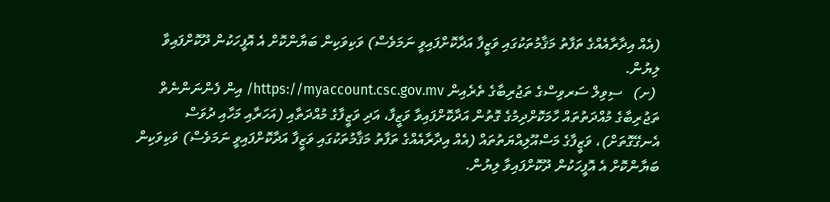(އެއް އިދާރާއެއްގެ ތަފާތު މަޤާމުތަކުގައި ވަޒީފާ އަދާކޮށްފައިވީ ނަމަވެސް) ވަކިވަކިން ބަޔާންކޮށް އެ އޮފީހަކުން ދޫކޮށްފައިވާ ލިޔުން.
 (ށ)   ސިވިލް ސަރވިސްގެ ތަޖުރިބާގެ ތެރެއިން https://myaccount.csc.gov.mv/ އިން ފެންނަންނެތް ތަޖުރިބާގެ މުއްދަތުތައް ހާމަކޮށްދިމުގެ ގޮތުން އަދާކޮށްފައިވާ ވަޒީފާ، އަދި ވަޒީފާގެ މުއްދަތާއި (އަހަރާއި މަހާއި ދުވަސް އެނގޭގޮތަށް)، ވަޒީފާގެ މަސްއޫލިއްޔަތުތައް (އެއް އިދާރާއެއްގެ ތަފާތު މަޤާމުތަކުގައި ވަޒީފާ އަދާކޮށްފައިވީ ނަމަވެސް) ވަކިވަކިން ބަޔާންކޮށް އެ އޮފީހަކުން ދޫކޮށްފައިވާ ލިޔުން.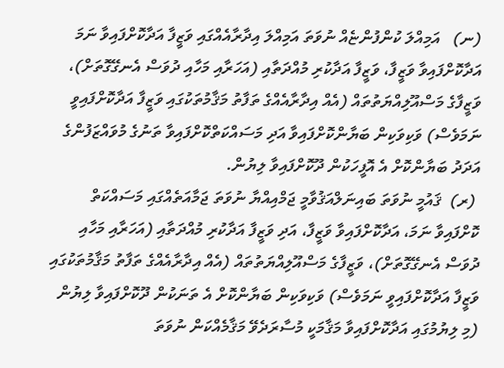(ނ)   އަމިއްލަ ކުންފުންޏެއް ނުވަތަ އަމިއްލަ އިދާރާއެއްގައި ވަޒީފާ އަދާކޮށްފައިވާ ނަމަ އަދާކޮށްފައިވާ ވަޒީފާ، ވަޒީފާ އަދާކުރި މުއްދަތާއި (އަހަރާއި މަހާއި ދުވަސް އެނގޭގޮތަށް)، ވަޒީފާގެ މަސްއޫލިއްޔަތުތައް (އެއް އިދާރާއެއްގެ ތަފާތު މަޤާމުތަކުގައި ވަޒީފާ އަދާކޮށްފައިވީ ނަމަވެސް) ވަކިވަކިން ބަޔާންކޮށްފައިވާ އަދި މަސައްކަތްކޮށްފައިވާ ތަނުގެ މުވައްޒަފުންގެ އަދަދު ބަޔާންކޮށް އެ އޮފީހަކުން ދޫކޮށްފައިވާ ލިޔުން.
 (ރ)  ޤައުމީ ނުވަތަ ބައިނަލްއަޤުވާމީ ޖަމްއިއްޔާ ނުވަތަ ޖަމާއަތެއްގައި މަސައްކަތް ކޮށްފައިވާ ނަމަ، އަދާކޮށްފައިވާ ވަޒީފާ، އަދި ވަޒީފާ އަދާކުރި މުއްދަތާއި (އަހަރާއި މަހާއި ދުވަސް އެނގޭގޮތަށް)، ވަޒީފާގެ މަސްއޫލިއްޔަތުތައް (އެއް އިދާރާއެއްގެ ތަފާތު މަޤާމުތަކުގައި ވަޒީފާ އަދާކޮށްފައިވީ ނަމަވެސް) ވަކިވަކިން ބަޔާންކޮށް އެ ތަނަކުން ދޫކޮށްފައިވާ ލިޔުން (މި ލިޔުމުގައި އަދާކޮށްފައިވާ މަޤާމަކީ މުސާރަދެވޭ މަޤާމެއްކަން ނުވަތަ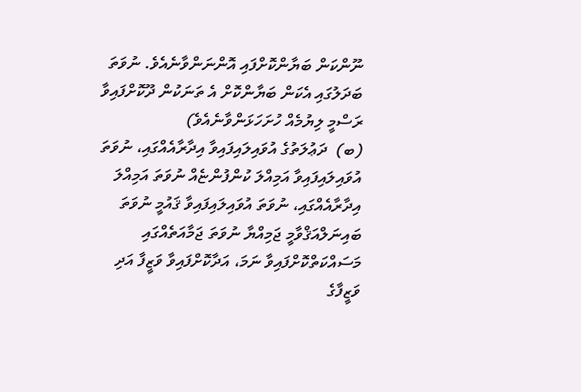ނޫންކަން ބަޔާންކޮށްފައި އޮންނަންވާނެއެވެ. ނުވަތަ ބަދަލުގައި އެކަން ބަޔާންކޮށް އެ ތަނަކުން ދޫކޮށްފައިވާ ރަސްމީ ލިޔުމެއް ހުށަހަޅަންވާނެއެވެ)
(ބ)  ދަޢުލަތުގެ އުވައިލައިފައިވާ އިދާރާއެއްގައި، ނުވަތަ އުވައިލައިފައިވާ އަމިއްލަ ކުންފުންޏެއް ނުވަތަ އަމިއްލަ އިދާރާއެއްގައި، ނުވަތަ އުވައިލައިފައިވާ ޤައުމީ ނުވަތަ ބައިނަލްއަޤްވާމީ ޖަމިއްޔާ ނުވަތަ ޖަމާއަތެއްގައި މަސައްކަތްކޮށްފައިވާ ނަމަ، އަދާކޮށްފައިވާ ވަޒީފާ އަދި ވަޒީފާގެ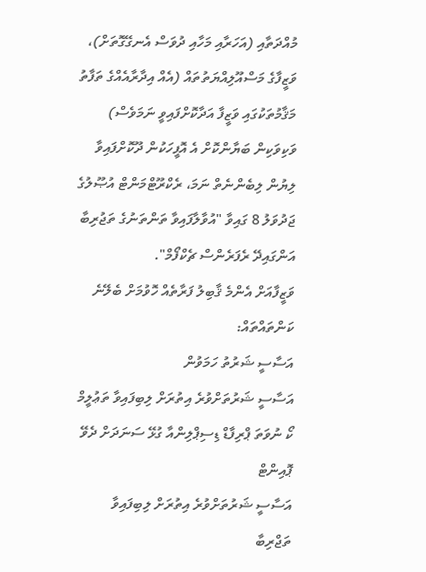މުއްދަތާއި (އަހަރާއި މަހާއި ދުވަސް އެނގޭގޮތަށް)، ވަޒީފާގެ މަސްއޫލިއްޔަތުތައް (އެއް އިދާރާއެއްގެ ތަފާތު މަޤާމުތަކުގައި ވަޒީފާ އަދާކޮށްފައިވީ ނަމަވެސް) ވަކިވަކިން ބަޔާންކޮށް އެ އޮފީހަކުން ދޫކޮށްފައިވާ ލިޔުން ލިބެންނެތް ނަމަ، ރެކްރޫޓްމަންޓް އުޞޫލުގެ ޖަދުވަލު 8 ގައިވާ "އުވާލާފައިވާ ތަންތަނުގެ ތަޖުރިބާ އަންގައިދޭ ރެފަރެންސް ޗެކްފޯމް".
ވަޒީފާއަށް އެންމެ ޤާބިލު ފަރާތެއް ހޮވުމަށް ބެލޭނެ ކަންތައްތައް:
އަސާސީ ޝަރުތު ހަމަވުން
އަސާސީ ޝަރުތަށްވުރެ އިތުރަށް ލިބިފައިވާ ތަޢުލީމް
ކޯ ނުވަތަ ޕްރިފާޑް ޑިސިޕްލިންއާ ގުޅޭ ސަނަދަށް ދެވޭ ޕޮއިންޓް
އަސާސީ ޝަރުތަށްވުރެ އިތުރަށް ލިބިފައިވާ ތަޖްރިބާ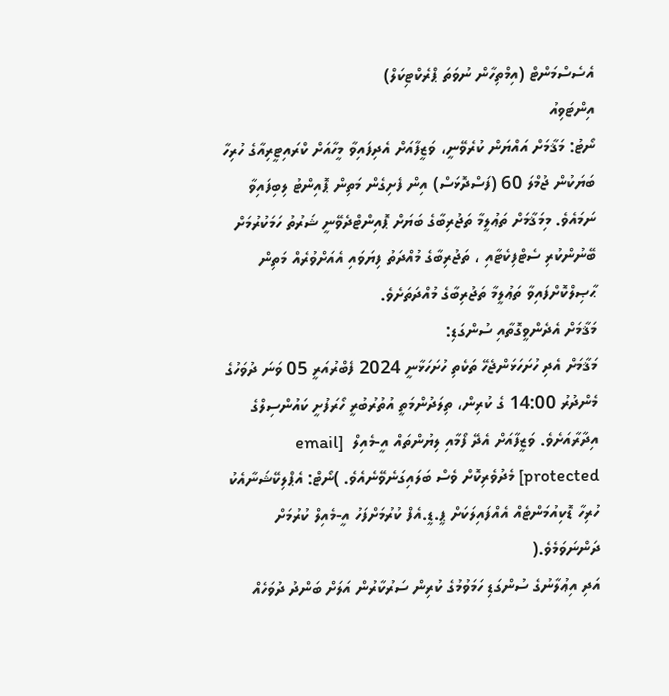އެސެސްމަންޓް (އިމްތިހާން ނުވަތަ ޕްރެކްޓިކަލް)
އިންޓަވިއު
ނޯޓު: މަޤާމަށް އައްޔަން ކުރެވޭނީ، ވަޒީފާއަށް އެދިފައިވާ މީހާއަށް ކްރައިޓީރިއާގެ ހުރިހާ ބަޔަކުން ޖުމްލަ 60 (ފަސްދޮޅަސް) އިން ފެށިގެން މަތިން ޕޮއިންޓު ލިބިފައިވާ ނަމައެވެ. މިމަޤާމަށް ތަޢުލީމާ ތަޖުރިބާގެ ބަޔަށް ޕޮއިންޓްދެވޭނީ ޝަރުތު ހަމަކުރުމަށް ބޭނުންކުރި ސެޓްފިކެޓާއި ، ތަޖުރިބާގެ މުއްދަތު ފިޔަވައި އެއަށްވުރެއް މަތިން ޙާޞިލްކޮށްފައިވާ ތަޢުލީމާ ތަޖުރިބާގެ މުއްދަތަށެވެ.
މަޤާމަށް އެދެންވީގޮތާއި ސުންގަޑި:
މަޤާމަށް އެދި ހުށަހަޅަންޖެހޭ ތަކެތި ހުށަހަޅާނީ 2024 ފެބްރުއަރީ 05 ވަނަ ދުވަހުގެ މެންދުރު 14:00 ގެ ކުރިން، ތިލަދުންމަތީ އުތުރުބުރީ ހޯރަފުށީ ކައުންސިލްގެ އިދާރާއަށެވެ. ވަޒީފާއަށް އެދޭ ފޯމާއި ލިޔުންތައް އީ-މެއިލް  [email protected] މެދުވެރިކޮށް ވެސް ބަލައިގަނެވޭނެއެވެ. )ނޯޓް: އެޕްލިކޭޝަނާއެކު ހުރިހާ ޑޮކިއުމަންޓެއް އެއްފައިލަކަށް ޕީ.ޑީ.އެފް ކުރުމަށްފަހު އީ-މެއިލް ކުރުމަށް ދަންނަވަމެވެ.(
އަދި އިޢުލާނުގެ ސުންގަޑި ހަމަވުމުގެ ކުރިން ސަރުކާރުން އަލަށް ބަންދު ދުވަހެއް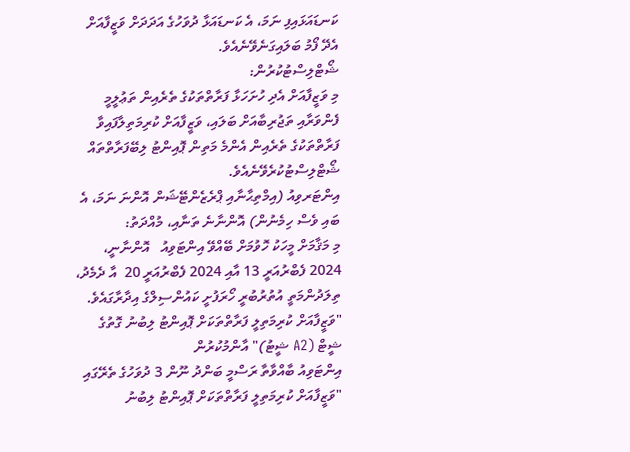ކަނޑައަޅައިފި ނަމަ، އެ ކަނޑައަޅާ ދުވަހުގެ އަދަދަށް ވަޒީފާއަށް އެދޭ ފޯމު ބަލައިގަނެވޭނެއެވެ.
ޝޯޓްލިސްޓުކުރުން:
މި ވަޒީފާއަށް އެދި ހުށަހަޅާ ފަރާތްތަކުގެ ތެރެއިން ތަޢުލީމީ ފެންވަރާއި ތަޖުރިބާއަށް ބަލައި، ވަޒީފާއަށް ކުރިމަތިލާފައިވާ ފަރާތްތަކުގެ ތެރެއިން އެންމެ މަތިން ޕޮއިންޓު ލިބޭފަރާތްތައް ޝޯޓްލިސްޓުކުރެވޭނެއެވެ.
އިންޓަރވިއު (އިމްތިޙާނާއި ޕްރެޒެންޓޭޝަން އޮންނަ ނަމަ، އެ ބައި ވެސް ހިމެނުން) އޮންނާނެ ތަނާއި، މުއްދަތު:
މި މަޤާމަށް މީހަކު ހޮވުމަށް ބޭއްވޭ އިންޓަވިއު   އޮންނާނީ،  2024 ފެބްރުއަރީ 13 އާއި 2024 ފެބްރުއަރީ 20  އާ ދެމެދު، ތިލަދުންމަތީ އުތުރުބުރީ ހޯރަފުށީ ކައުންސިލްގެ އިދާރާގައެވެ.
"ވަޒީފާއަށް ކުރިމަތިލީ ފަރާތްތަކަށް ޕޮއިންޓު ލިބުނު ގޮތުގެ ޝީޓް (A2 ޝީޓު)" އާންމުކުރުން
އިންޓަވިއު ބާއްވާތާ ރަސްމީ ބަންދު ނޫން 3 ދުވަހުގެ ތެރޭގައި "ވަޒީފާއަށް ކުރިމަތިލީ ފަރާތްތަކަށް ޕޮއިންޓު ލިބުނު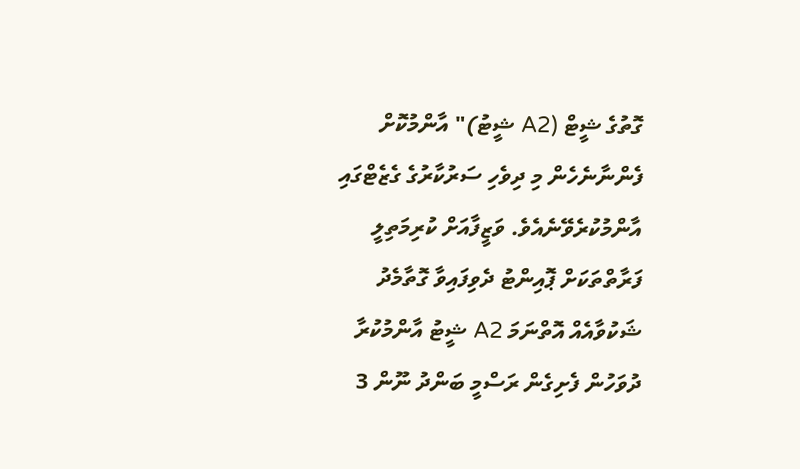ގޮތުގެ ޝީޓް (A2 ޝީޓު)" އާންމުކޮށް ފެންނާނެހެން މި ދިވެހި ސަރުކާރުގެ ގެޒެޓްގައި އާންމުކުރެވޭނެއެވެ. ވަޒީފާއަށް ކުރިމަތިލީ ފަރާތްތަކަށް ޕޮއިންޓު ދެވިފައިވާ ގޮތާމެދު ޝަކުވާއެއް އޮތްނަމަ A2 ޝީޓު އާންމުކުރާ ދުވަހުން ފެށިގެން ރަސްމީ ބަންދު ނޫން 3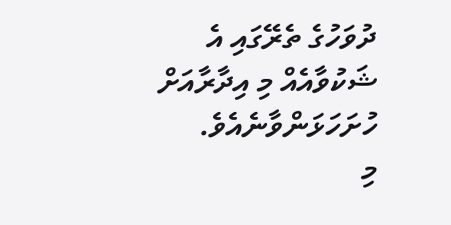ދުވަހުގެ ތެރޭގައި އެ ޝަކުވާއެއް މި އިދާރާއަށް ހުށަހަޅަންވާނެއެވެ.
މި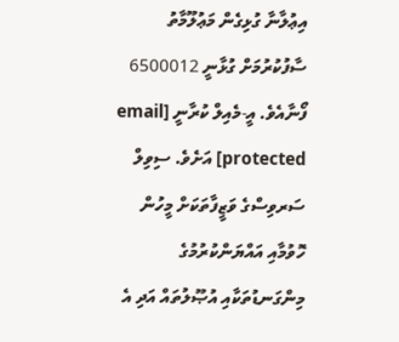އިޢުލާނާ ގުޅިގެން މަޢުލޫމާތު ސާފުކުރުމަށް ގުޅާނީ 6500012 ފޯނާއެވެ. އީ-މެއިލް ކުރާނީ [email protected] އަށެވެ. ސިވިލް ސަރވިސްގެ ވަޒީފާތަކަށް މީހުން ހޮވުމާއި އައްޔަންކުރުމުގެ މިންގަނޑުތަކާއި އުޞޫލުތައް އަދި އެ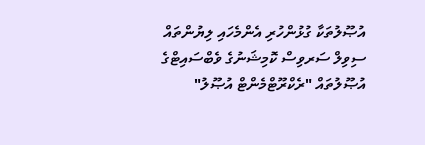އުޞޫލުތަކާ ގުޅުންހުރި އެންމެހައި ލިޔުންތައް ސިވިލް ސަރވިސް ކޮމިޝަނުގެ ވެބްސައިޓްގެ އުޞޫލުތައް "ރެކްރޫޓްމެންޓް އުޞޫލު"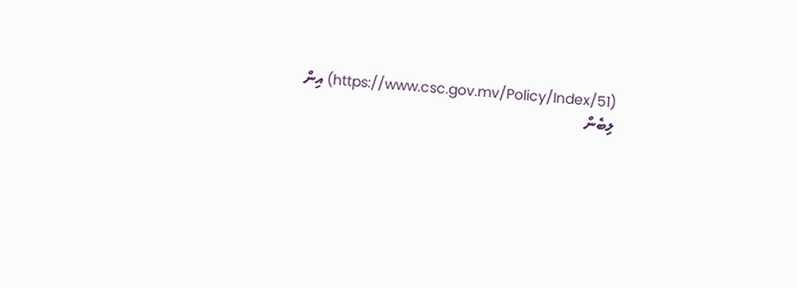(https://www.csc.gov.mv/Policy/Index/51) އިން ލިބެން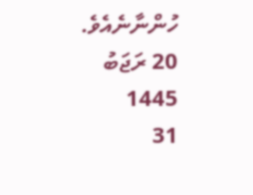ހުންނާނެއެވެ.
20 ރަޖަބު 1445
31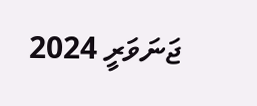ޖަނަވަރީ 2024